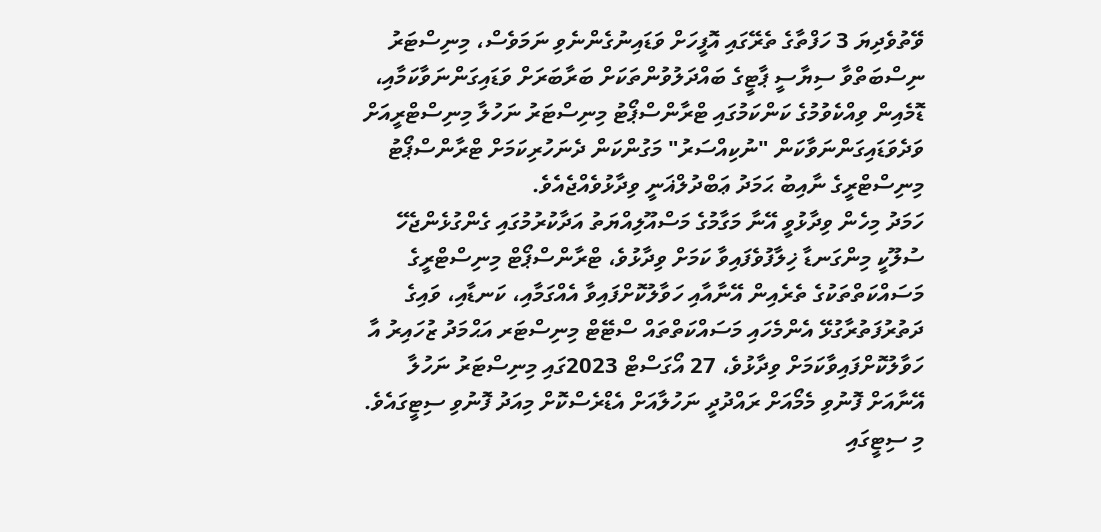ވޭތުވެދިޔަ 3 ހަފްތާގެ ތެރޭގައި އޮފީހަށް ވަޑައިނުގެންނެވި ނަމަވެސް، މިނިސްޓަރު ނިސްބަތްވާ ސިޔާސީ ޕާޓީގެ ބައްދަލުވުންތަކަށް ބަރާބަރަށް ވަޑައިގަންނަވާކަމާއި، ޑޮމެއިން ވިއްކެވުމުގެ ކަންކަމުގައި ޓްރާންސްޕޯޓު މިނިސްޓަރު ނަހުލާ މިނިސްޓްރީއަށް ވަދެވަޑައިގަންނަވާކަން "ނުކިއްސަރު" މަގުންކަން ދެނަހުރިކަމަށް ޓްރާންސްޕޯޓު މިނިސްޓްރީގެ ނާއިބު ޙަމަދު ޢަބްދުލްޣަނީ ވިދާޅުވެއްޖެއެވެ.
ހަމަދު މިހެން ވިދާޅުވީ އޭނާ މަގާމުގެ މަސްއޫލިއްޔަތު އަދާކުރުމުގައި ގެންގުޅެންޖެހޭ ސުލޫކީ މިންގަނޑާ ޚިލާފުވެފައިވާ ކަމަށް ވިދާޅުވެ، ޓްރާންސްޕޯޓް މިނިސްޓްރީގެ މަސައްކަތްތަކުގެ ތެރެއިން އޭނާއާއި ހަވާލުކޮށްފައިވާ އެއްގަމާއި، ކަނޑާއި، ވައިގެ ދަތުރުފަތުރާގުޅޭ އެންމެހައި މަސައްކަތްތައް ސްޓޭޓް މިނިސްޓަރ އަޙްމަދު ޒުހައިރު އާ ހަވާލުކޮށްފައިވާކަމަށް ވިދާޅުވެ، 27 އޯގަސްޓް 2023ގައި މިނިސްޓަރު ނަހުލާ އޭނާއަށް ފޮނުވި މެމޯއަށް ރައްދުދީ ނަހުލާއަށް އެޑްރެސްކޮށް މިއަދު ފޮނުވި ސިޓީގައެވެ.
މި ސިޓީގައި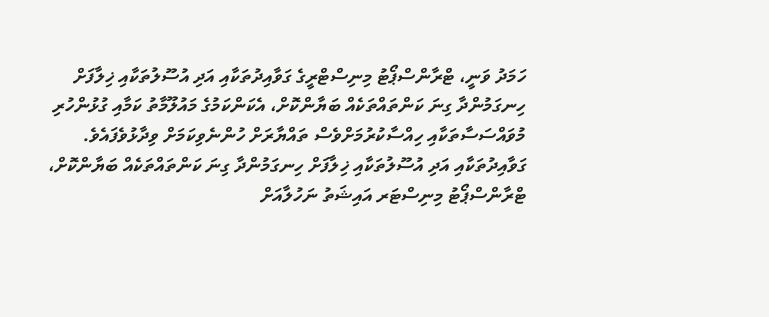ހަމަދު ވަނީ، ޓްރާންސްޕޯޓު މިނިސްޓްރީގެ ގަވާއިދުތަކާއި އަދި އުސޫލުތަކާއި ޚިލާފަށް ހިނގަމުންދާ ގިނަ ކަންތައްތަކެއް ބަޔާންކޮށް، އެކަންކަމުގެ މައުލޫމާތު ކަމާއި ގުޅުންހުރި މުވައްސަސާތަކާއި ހިއްސާކުރުމަށްވެސް ތައްޔާރަށް ހުންނެވިކަމަށް ވިދާޅުވެފައެވެ.
ގަވާއިދުތަކާއި އަދި އުސޫލުތަކާއި ޚިލާފަށް ހިނގަމުންދާ ގިނަ ކަންތައްތަކެއް ބަޔާންކޮށް، ޓްރާންސްޕޯޓު މިނިސްޓަރ އައިޝަތު ނަހުލާއަށް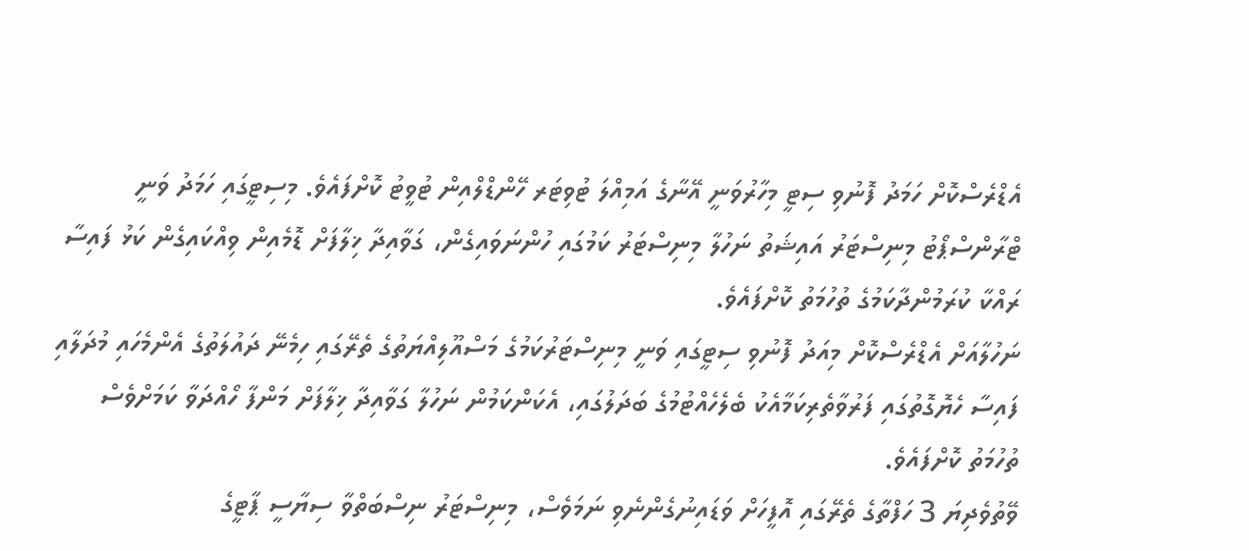އެޑްރެސްކޮށް ހަމަދު ފޮނުވި ސިޓީ މިހާރުވަނީ އޭނާގެ އަމިއްލަ ޓުވިޓަރ ހޭންޑްލްއިން ޓުވީޓު ކޮށްފައެވެ. މިސިޓީގައި ހަމަދު ވަނީ ޓްރާންސްޕޯޓު މިނިސްޓަރު އައިޝަތު ނަހުލާ މިނިސްޓަރު ކަމުގައި ހުންނަވައިގެން، ގަވާއިދާ ޚިލާފަށް ޑޮމެއިން ވިއްކައިގެން ކަޅު ފައިސާ ރައްކާ ކުރަމުންދާކަމުގެ ތުހުމަތު ކޮށްފައެވެ.
ނަހުލާއަށް އެޑްރެސްކޮށް މިއަދު ފޮނުވި ސިޓީގައި ވަނީ މިނިސްޓަރުކަމުގެ މަސްއޫލިއްޔަތުގެ ތެރޭގައި ހިމެނޭ ދައުލަތުގެ އެންމެހައި މުދަލާއި ފައިސާ ހެޔޮގޮތުގައި ފަރުވާތެރިކަމާއެކު ބެލެހެއްޓުމުގެ ބަދަލުގައި، އެކަންކަމުން ނަހުލާ ގަވާއިދާ ޚިލާފަށް މަންފާ ހޯއްދަވާ ކަމަށްވެސް ތުހުމަތު ކޮށްފައެވެ.
ވޭތުވެދިޔަ 3 ހަފްތާގެ ތެރޭގައި އޮފީހަށް ވަޑައިނުގެންނެވި ނަމަވެސް، މިނިސްޓަރު ނިސްބަތްވާ ސިޔާސީ ޕާޓީގެ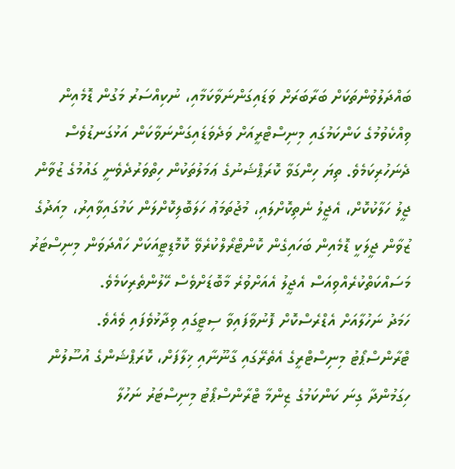ބައްދަލުވުންތަކަށް ބަރާބަރަށް ވަޑައިގަންނަވާކަމާއި، ނުކިއްސަރު މަގުން ޑޮމެއިން ވިއްކެވުމުގެ ކަންކަމުގައި މިނިސްޓްރީއަށް ވަދެވަޑައިގަންނަވާކަން އަޅުގަނޑުވެސް ދެނަހުރިކަމެވެ. ތިޔަ ހިންގަވާ ކޮރަޕްޝަނުގެ ޢަމަލުތަކުން ހިތްވަރުދެވެނީ ގައުމުގެ ޒުވާން ޖީލު ހަލާކުކޮށް، އެޖީލު ނެތިކޮށްލައި، މުޖުތަމަޢު ހަލަބޮލިކޮށްލަން ކަމުގައިވާއިރު، މިއަދުގެ ޒުވާން ޖީލަކީ ޑޮމެއިން ބަހައިގެން ކޮންޓްރޯލްކުރެވޭ ކޮމޮޑިޓީއަކަށް ހައްދަވަން މިނިސްޓަރު މަސައްކަތްކުރެއްވިއަސް އެޖީލު އެއަށްވުރެ މާބޮޑަށްވެސް ހޭލުންތެރިކަމެވެ.
ހަމަދު ނަހުލާއަށް އެޑްރެސްކޮށް ފޮނުވާފައިވާ ސިޓީގައި ވިދާޅުވެފައި ވެއެވެ.
ޓްރާންސްޕޯޓު މިނިސްޓްރީގެ އެތެރޭގައި ގާނޫނާއި ޚިލާފަށް، ކޮރަޕްޝަންގެ އުސޫލުން ހިގަމުންދާ ގިނަ ކަންކަމުގެ ޒިންމާ ޓްރާންސްޕޯޓު މިނިސްޓަރު ނަހުލާ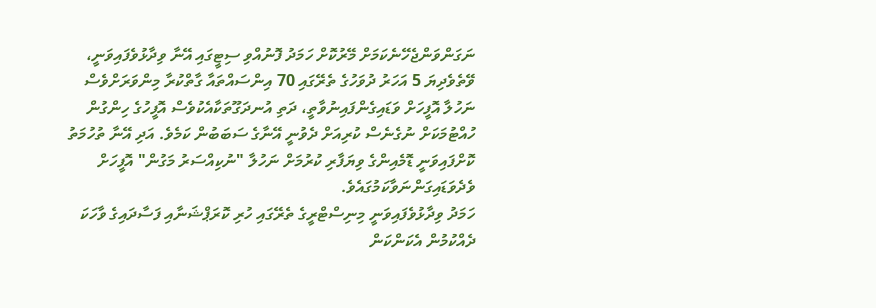ނަގަންވަންޖެހޭނެކަމަށް މޭރުކޮށް ހަމަދު ފޮނުއްވި ސިޓީގައި އޭނާ ވިދާޅުވެފައިވަނީ، ވޭތެވެދިޔަ 5 އަހަރު ދުވަހުގެ ތެރޭގައި 70 އިންސައްތައާ ގާތްކުރާ މިންވަރަށްވެސް ނަހުލާ އޮފީހަށް ވަޑައިގެންފައިނުވާތީ، ދަތި އުނދަގޫތަކާއެކުވެސް އޮފީހުގެ ހިންގުން ހުއްޓުމަކަށް ނުގެނެސް ކުރިއަށް ދެވުނީ އޭނާގެ ސަބަބުން ކަމެވެ. އަދި އޭނާ ތުހުމަތު ކޮށްފައިވަނީ ޑޮމެއިންގެ ވިޔަފާރި ކުރުމަށް ނަހުލާ "ނުކިއްސަރު މަގުން" އޮފީހަށް ވެދެވަޑައިގަންނަވާކަމުގައެވެ.
ހަމަދު ވިދާޅުވެފައިވަނީ މިނިސްޓްރީގެ ތެރޭގައި ހުރި ކޮރަޕްޝަނާއި ފަސާދައިގެ ވާހަކަ ދެއްކުމުން އެކަންކަން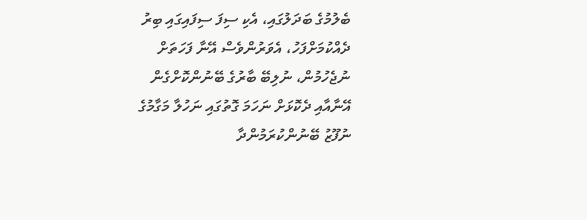ބެލުމުގެ ބަދަލުގައި، އެކި ސިފަ ސިފައިގައި ބިރު ދެއްކުމަށްފަހު، އެވަރުންވެސް އޭނާ ފަހަތަށް ނުޖެހުމުން، ނުލިބޭ ބާރުގެ ބޭނުންކޮށްގެން އޭނާއާއި ދެކޮޅަށް ނަހަމަ ގޮތުގައި ނަހުލާ މަގާމުގެ ނުފޫޒު ބޭނުންކުރަމުންދާ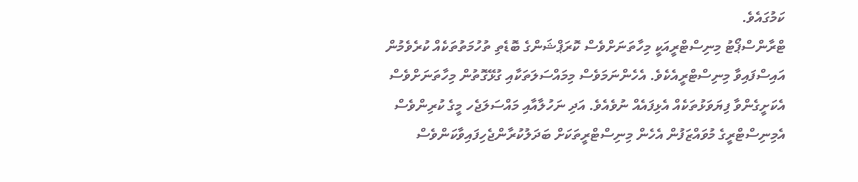ކަމުގައެވެ.
ޓްރާންސްޕޯޓު މިނިސްޓްރީއަކީ މިހާތަނަށްވެސް ކޮރަޕްޝަންގެ ބޮޑެތި ތުހުމަތުތަކެއް ކުރެވެމުން އައިސްފައިވާ މިނިސްޓްރީއެކެވެ. އެހެންނަމަވެސް މިމައްސަލަތަކާއި ގުޅޭގޮތުން މިހާތަނަށްވެސް އެކަށީގެންވާ ފިޔަވަޅުތަކެއް އެޅިފައެއް ނުވެއެވެ. އަދި ނަހުލާއާއި މައްސަލަޖެހ މީގެ ކުރިންވެސް އެމިނިސްޓްރީގެ މުވައްޒަފުން އެހެން މިނިސްޓްރީތަކަށް ބަދަލުކުރާންޖެހިފައިވާކަންވެސް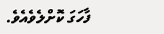ފާހަގަ ކޮށްލެވެއެވެ.